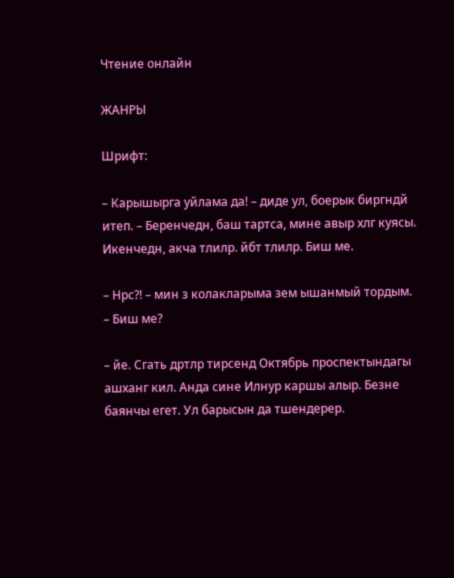Чтение онлайн

ЖАНРЫ

Шрифт:

– Карышырга уйлама да! – диде ул, боерык биргндй итеп. – Беренчедн, баш тартса, мине авыр хлг куясы. Икенчедн, акча тлилр. йбт тлилр. Биш ме.

– Нрс?! – мин з колакларыма зем ышанмый тордым. – Биш ме?

– йе. Сгать дртлр тирсенд Октябрь проспектындагы ашханг кил. Анда сине Илнур каршы алыр. Безне баянчы егет. Ул барысын да тшендерер.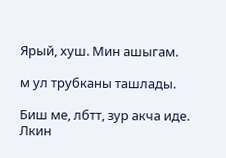Ярый, хуш. Мин ашыгам.

м ул трубканы ташлады.

Биш ме, лбтт, зур акча иде. Лкин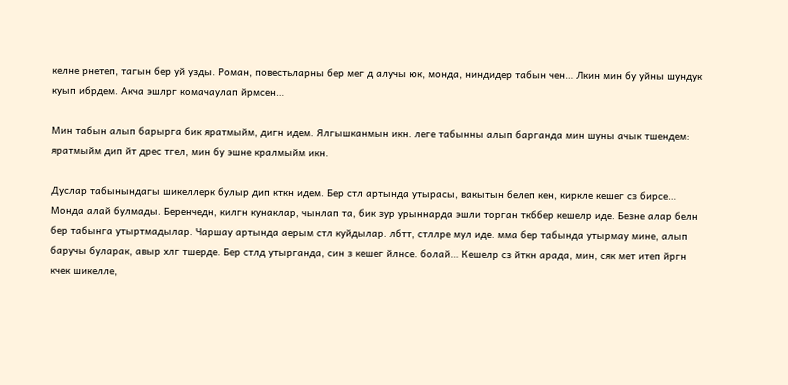келне рнетеп, тагын бер уй узды. Роман, повестьларны бер мег д алучы юк, монда, ниндидер табын чен… Лкин мин бу уйны шундук куып ибрдем. Акча эшлрг комачаулап йрмсен…

Мин табын алып барырга бик яратмыйм, дигн идем. Ялгышканмын икн. леге табынны алып барганда мин шуны ачык тшендем: яратмыйм дип йт дрес тгел, мин бу эшне кралмыйм икн.

Дуслар табынындагы шикеллерк булыр дип кткн идем. Бер стл артында утырасы, вакытын белеп кен, киркле кешег сз бирсе… Монда алай булмады. Беренчедн, килгн кунаклар, чынлап та, бик зур урыннарда эшли торган ткббер кешелр иде. Безне алар белн бер табынга утыртмадылар. Чаршау артында аерым стл куйдылар. лбтт, стллре мул иде. мма бер табында утырмау мине, алып баручы буларак, авыр хлг тшерде. Бер стлд утырганда, син з кешег йлнсе. болай… Кешелр сз йткн арада, мин, сяк мет итеп йргн кчек шикелле,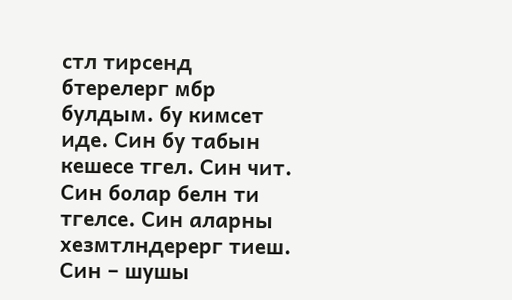стл тирсенд бтерелерг мбр булдым. бу кимсет иде. Син бу табын кешесе тгел. Син чит. Син болар белн ти тгелсе. Син аларны хезмтлндерерг тиеш. Син – шушы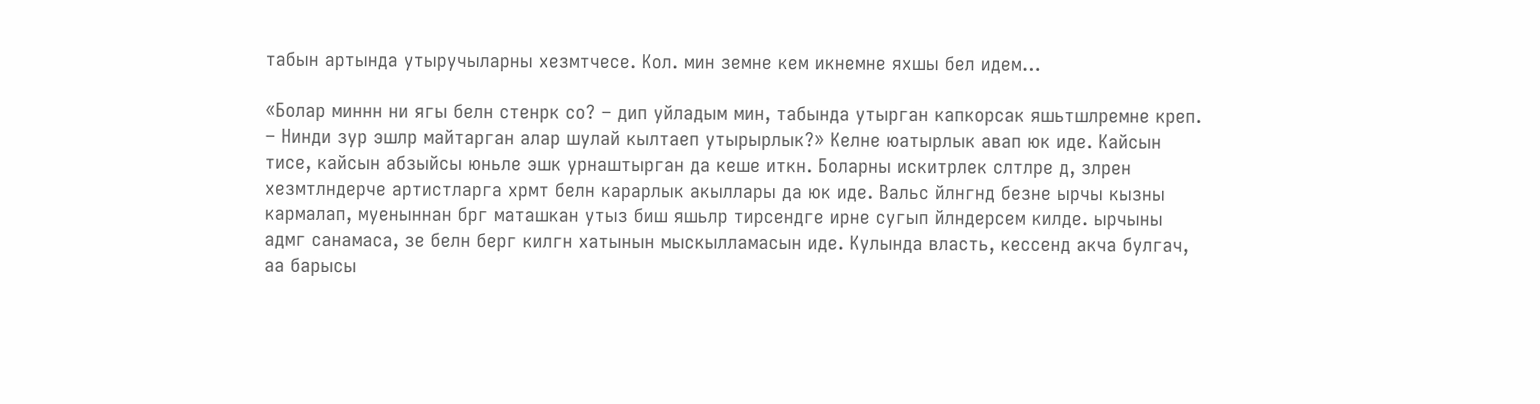табын артында утыручыларны хезмтчесе. Кол. мин земне кем икнемне яхшы бел идем…

«Болар миннн ни ягы белн стенрк со? – дип уйладым мин, табында утырган капкорсак яшьтшлремне креп. – Нинди зур эшлр майтарган алар шулай кылтаеп утырырлык?» Келне юатырлык авап юк иде. Кайсын тисе, кайсын абзыйсы юньле эшк урнаштырган да кеше иткн. Боларны искитрлек слтлре д, злрен хезмтлндерче артистларга хрмт белн карарлык акыллары да юк иде. Вальс йлнгнд безне ырчы кызны кармалап, муеныннан брг маташкан утыз биш яшьлр тирсендге ирне сугып йлндерсем килде. ырчыны адмг санамаса, зе белн берг килгн хатынын мыскылламасын иде. Кулында власть, кессенд акча булгач, аа барысы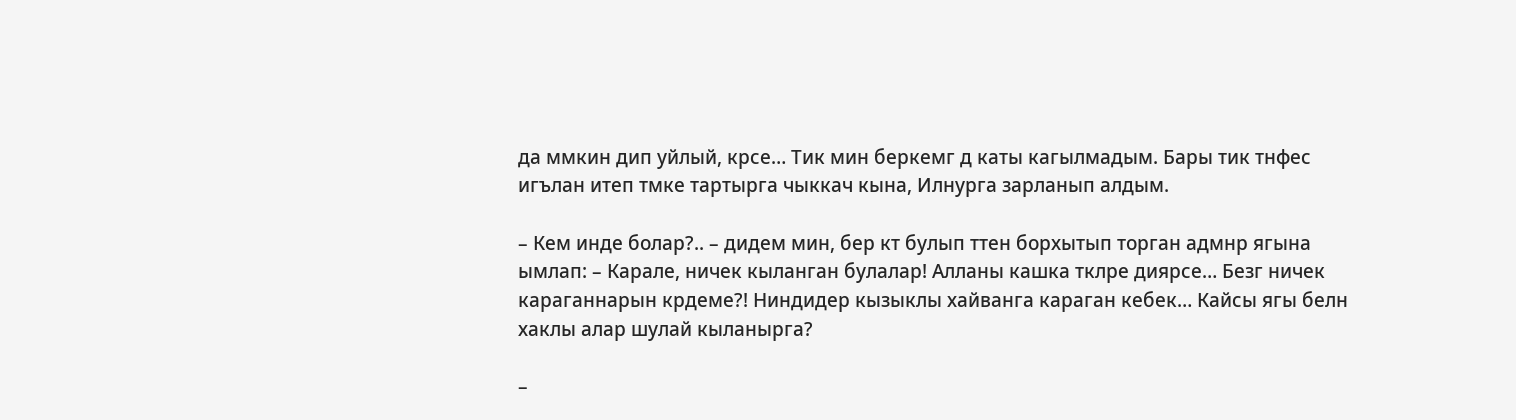да ммкин дип уйлый, крсе… Тик мин беркемг д каты кагылмадым. Бары тик тнфес игълан итеп тмке тартырга чыккач кына, Илнурга зарланып алдым.

– Кем инде болар?.. – дидем мин, бер кт булып ттен борхытып торган адмнр ягына ымлап: – Карале, ничек кыланган булалар! Алланы кашка тклре диярсе… Безг ничек караганнарын крдеме?! Ниндидер кызыклы хайванга караган кебек… Кайсы ягы белн хаклы алар шулай кыланырга?

–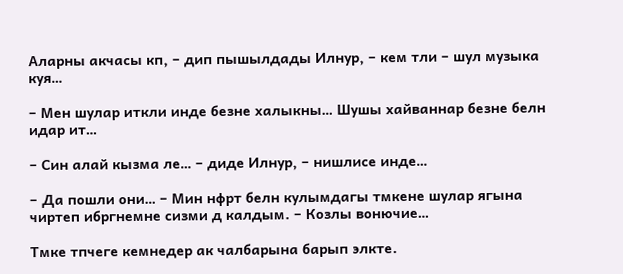Аларны акчасы кп, – дип пышылдады Илнур, – кем тли – шул музыка куя…

– Мен шулар иткли инде безне халыкны… Шушы хайваннар безне белн идар ит…

– Син алай кызма ле… – диде Илнур, – нишлисе инде…

– Да пошли они… – Мин нфрт белн кулымдагы тмкене шулар ягына чиртеп ибргнемне сизми д калдым. – Козлы вонючие…

Тмке тпчеге кемнедер ак чалбарына барып элкте.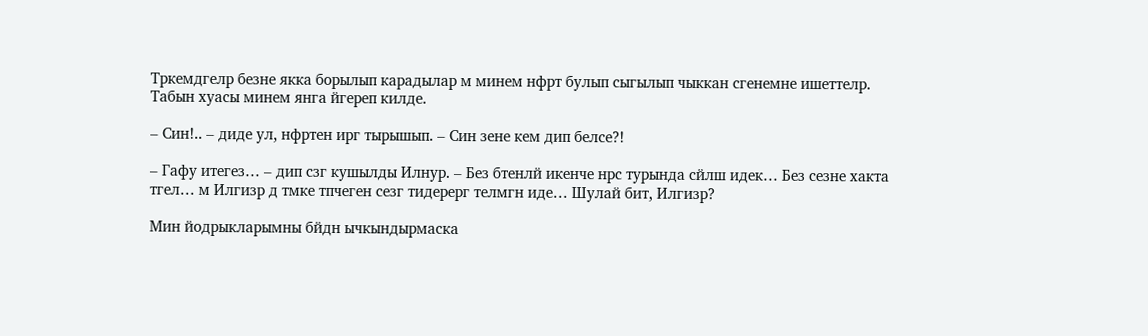Тркемдгелр безне якка борылып карадылар м минем нфрт булып сыгылып чыккан сгенемне ишеттелр. Табын хуасы минем янга йгереп килде.

– Син!.. – диде ул, нфртен ирг тырышып. – Син зене кем дип белсе?!

– Гафу итегез… – дип сзг кушылды Илнур. – Без бтенлй икенче нрс турында сйлш идек… Без сезне хакта тгел… м Илгизр д тмке тпчеген сезг тидерерг телмгн иде… Шулай бит, Илгизр?

Мин йодрыкларымны бйдн ычкындырмаска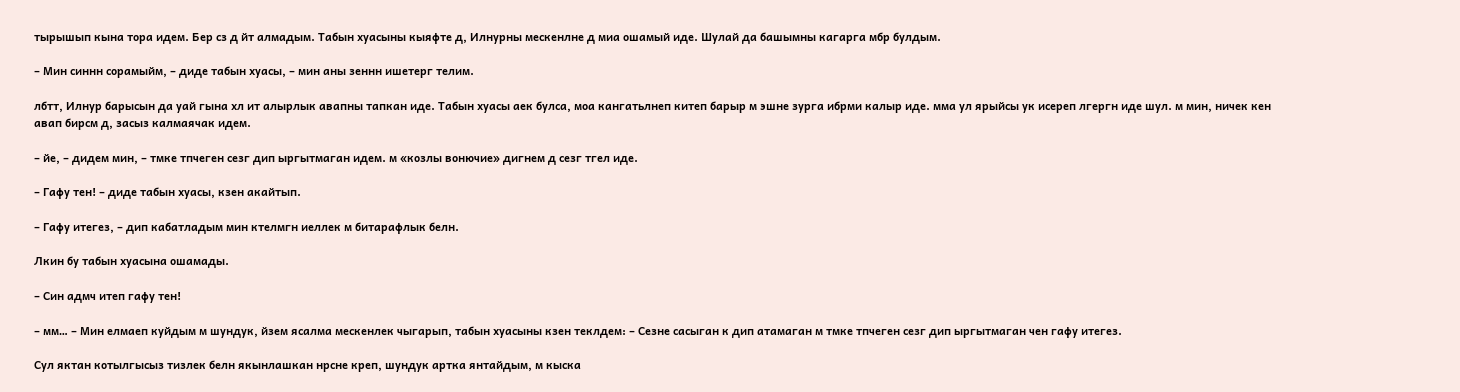тырышып кына тора идем. Бер сз д йт алмадым. Табын хуасыны кыяфте д, Илнурны мескенлне д миа ошамый иде. Шулай да башымны кагарга мбр булдым.

– Мин синнн сорамыйм, – диде табын хуасы, – мин аны зеннн ишетерг телим.

лбтт, Илнур барысын да уай гына хл ит алырлык авапны тапкан иде. Табын хуасы аек булса, моа кангатьлнеп китеп барыр м эшне зурга ибрми калыр иде. мма ул ярыйсы ук исереп лгергн иде шул. м мин, ничек кен авап бирсм д, засыз калмаячак идем.

– йе, – дидем мин, – тмке тпчеген сезг дип ыргытмаган идем. м «козлы вонючие» дигнем д сезг тгел иде.

– Гафу тен! – диде табын хуасы, кзен акайтып.

– Гафу итегез, – дип кабатладым мин ктелмгн иеллек м битарафлык белн.

Лкин бу табын хуасына ошамады.

– Син адмч итеп гафу тен!

– мм… – Мин елмаеп куйдым м шундук, йзем ясалма мескенлек чыгарып, табын хуасыны кзен теклдем: – Сезне сасыган к дип атамаган м тмке тпчеген сезг дип ыргытмаган чен гафу итегез.

Сул яктан котылгысыз тизлек белн якынлашкан нрсне креп, шундук артка янтайдым, м кыска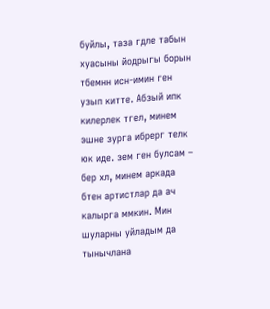буйлы, таза гдле табын хуасыны йодрыгы борын тбемнн исн-имин ген узып китте. Абзый ипк килерлек тгел, минем эшне зурга ибрерг телк юк иде. зем ген булсам – бер хл, минем аркада бтен артистлар да ач калырга ммкин. Мин шуларны уйладым да тынычлана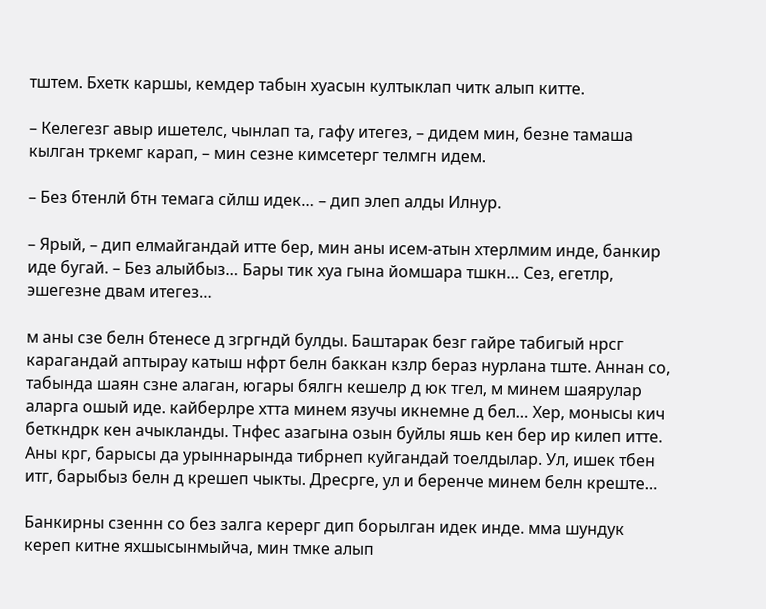тштем. Бхетк каршы, кемдер табын хуасын култыклап читк алып китте.

– Келегезг авыр ишетелс, чынлап та, гафу итегез, – дидем мин, безне тамаша кылган тркемг карап, – мин сезне кимсетерг телмгн идем.

– Без бтенлй бтн темага сйлш идек… – дип элеп алды Илнур.

– Ярый, – дип елмайгандай итте бер, мин аны исем-атын хтерлмим инде, банкир иде бугай. – Без алыйбыз… Бары тик хуа гына йомшара тшкн… Сез, егетлр, эшегезне двам итегез…

м аны сзе белн бтенесе д згргндй булды. Баштарак безг гайре табигый нрсг карагандай аптырау катыш нфрт белн баккан кзлр бераз нурлана тште. Аннан со, табында шаян сзне алаган, югары бялгн кешелр д юк тгел, м минем шаярулар аларга ошый иде. кайберлре хтта минем язучы икнемне д бел… Хер, монысы кич беткндрк кен ачыкланды. Тнфес азагына озын буйлы яшь кен бер ир килеп итте. Аны крг, барысы да урыннарында тибрнеп куйгандай тоелдылар. Ул, ишек тбен итг, барыбыз белн д крешеп чыкты. Дресрге, ул и беренче минем белн креште…

Банкирны сзеннн со без залга керерг дип борылган идек инде. мма шундук кереп китне яхшысынмыйча, мин тмке алып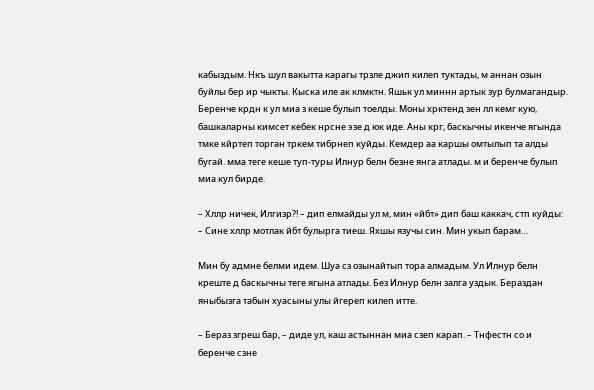кабыздым. Нкъ шул вакытта карагы трзле джип килеп туктады, м аннан озын буйлы бер ир чыкты. Кыска иле ак клмктн. Яшьк ул миннн артык зур булмагандыр. Беренче крдн к ул миа з кеше булып тоелды. Моны хрктенд зен лл кемг кую, башкаларны кимсет кебек нрсне эзе д юк иде. Аны крг, баскычны икенче ягында тмке кйртеп торган тркем тибрнеп куйды. Кемдер аа каршы омтылып та алды бугай. мма теге кеше туп-туры Илнур белн безне янга атлады. м и беренче булып миа кул бирде.

– Хллр ничек, Илгизр?! – дип елмайды ул м, мин «йбт» дип баш каккач, стп куйды: – Сине хллр мотлак йбт булырга тиеш. Яхшы язучы син. Мин укып барам…

Мин бу адмне белми идем. Шуа сз озынайтып тора алмадым. Ул Илнур белн креште д баскычны теге ягына атлады. Без Илнур белн залга уздык. Бераздан яныбызга табын хуасыны улы йгереп килеп итте.

– Бераз згреш бар, – диде ул, каш астыннан миа сзеп карап. – Тнфестн со и беренче сзне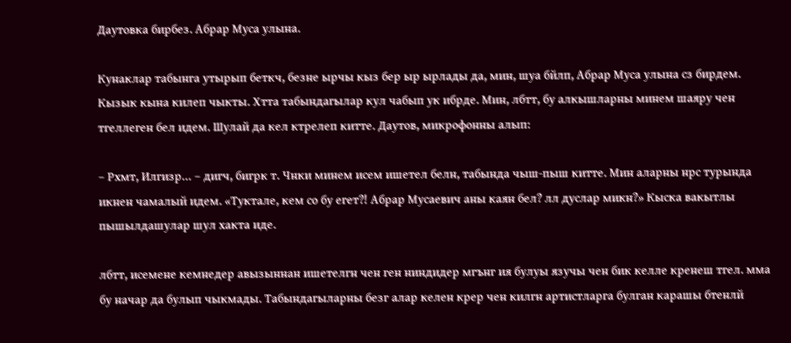Даутовка бирбез. Абрар Муса улына.

Кунаклар табынга утырып беткч, безне ырчы кыз бер ыр ырлады да, мин, шуа бйлп, Абрар Муса улына сз бирдем. Кызык кына килеп чыкты. Хтта табындагылар кул чабып ук ибрде. Мин, лбтт, бу алкышларны минем шаяру чен тгеллеген бел идем. Шулай да кел ктрелеп китте. Даутов, микрофонны алып:

– Рхмт, Илгизр… – дигч, бигрк т. Чнки минем исем ишетел белн, табында чыш-пыш китте. Мин аларны нрс турында икнен чамалый идем. «Туктале, кем со бу егет?! Абрар Мусаевич аны каян бел? лл дуслар микн?» Кыска вакытлы пышылдашулар шул хакта иде.

лбтт, исемене кемнедер авызыннан ишетелгн чен ген ниндидер мгънг ия булуы язучы чен бик келле кренеш тгел. мма бу начар да булып чыкмады. Табындагыларны безг алар келен крер чен килгн артистларга булган карашы бтенлй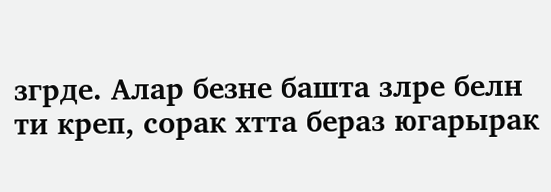згрде. Алар безне башта злре белн ти креп, сорак хтта бераз югарырак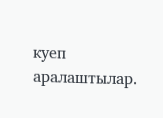куеп аралаштылар.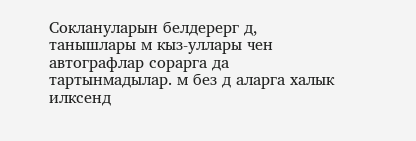Соклануларын белдерерг д, танышлары м кыз-уллары чен автографлар сорарга да тартынмадылар. м без д аларга халык илксенд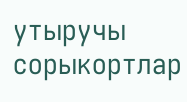утыручы сорыкортлар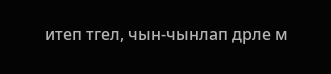итеп тгел, чын-чынлап дрле м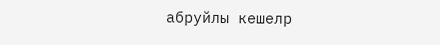абруйлы кешелр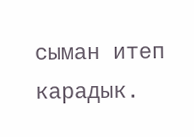сыман итеп карадык.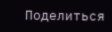Поделиться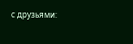с друзьями: